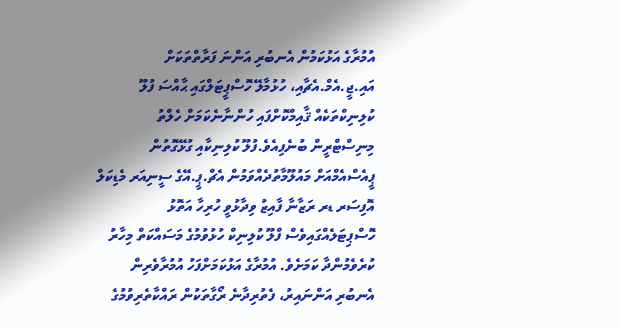އުމުރާގެ އަޅުކަމުން އެނބުރި އަންނަ ފަރާތްތަކަށް އައި.ޖީ.އެމް.އެޗާއި، ހުޅުމާލޭ ހޮސްޕީޓަލްގައި ޙާއްސަ ފުލޫ ކުލިނިކްތަކެއް ޤާއިމްކޮށްފައި ހުންނާނެކަމަށް ހެލްތު މިނިސްޓްރީން ބުނެފިއެވެ.ފުލޫ ކުލިނިކާއި ގުޅޭގޮތުން ޕީއެސްއެމްއަށް މައުލޫމާތުދެއްވަމުން އެޗް.ޕީ.އޭގެ ސީނިއަރ މެޑިކަލް އޮފިސަރ ޑރ ރަޒާނާ ފާއިޒު ވިދާޅުވީ ހުރިހާ އަތޮޅު ހޮސްޕިޓަލެއްގައިވެސް ފްލޫ ކުލިނިކް ހުޅުވުމުގެ މަސައްކަތް މިހާރު ކުރެވެމުންދާ ކަމަށެވެ. އުމުރާގެ އަޅުކަމަށްފަހު އުމުރާވެރިން އެނބުރި އަންނައިރު، ފެތުރިދާނެ ރޯގާތަކުން ރައްކާތެރިވުމުގެ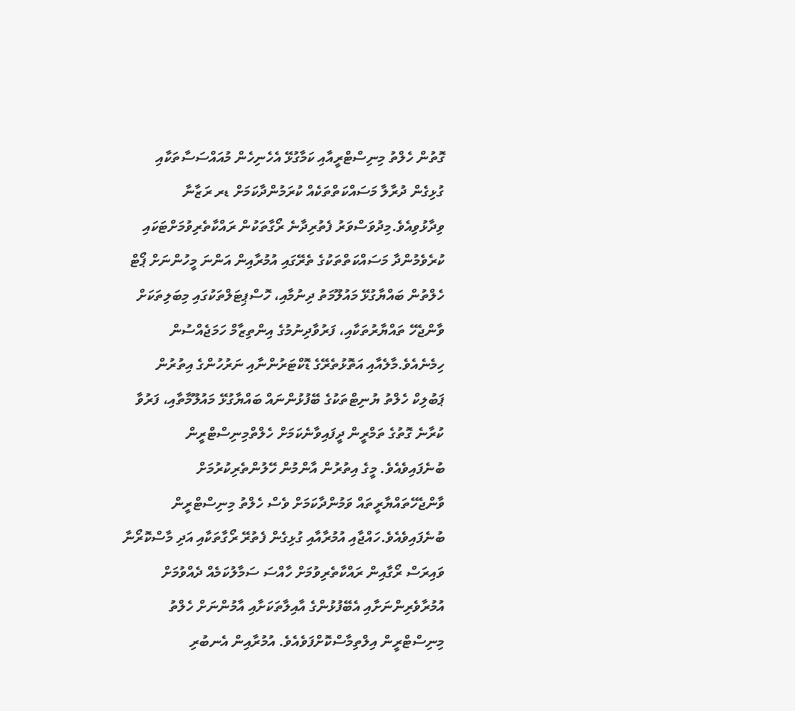ގޮތުން ހެލްތު މިނިސްޓްރީއާއި ކަމާގުޅޭ އެހެނިހެން މުއައްސަސާތަކާއި ގުޅިގެން ދުރާލާ މަސައްކަތްތަކެއް ކުރަމުންދާކަމަށް ޑރ ރަޒާނާ ވިދާޅުވިއެވެ.މިދުވަސްވަރު ފެތުރިދާނެ ރޯގާތަކުން ރައްކާތެރިވުމަށްޓަކައި ކުރެވެމުންދާ މަސައްކަތްތަކުގެ ތެރޭގައި އުމުރާއިން އަންނަ މީހުންނަށް ޕޯޓް ހެލްތުން ބައްޔާގުޅޭ މައުލޫމަތު ދިނުމާއި، ހޮސްޕިޓަލްތަކުގައި މިބަލިތަކަށް ވާންޖެހޭ ތައްޔާރުތަކާއި، ފަރުވާދިނުމުގެ އިންތިޒާމް ހަމަޖެއްސުން ހިމެނެއެވެ.މާލެއާއި އަތޮޅުތެރޭގެ ޑޮކްޓަރުންނާއި ނަރުހުންގެ އިތުރުން ޕަބުލިކް ހެލްތު ޔުނިޓްތަކުގެ ބޭފުޅުންނައް ބައްޔާގުޅޭ މައުލޫމާތާއި، ފަރުވާ ކުރާނެ ގޮތުގެ ތަމްރީން ދީފައިވާނެކަމަށް ހެލްތްމިނިސްޓްރީން ބުނެފައިވެއެވެ. މީގެ އިތުރުން އާންމުން ހޭލުންތެރިކުރުމަށް ވާންޖެހޭތައްޔާރީތައް ވަމުންދާކަމަށް ވެސް ހެލްތު މިނިސްޓްރީން ބުނެފައިވެއެވެ.ހައްޖާއި އުމުރާއާއި ގުޅިގެން ފެތުރޭ ރޯގާތަކާއި އަދި މާސްކޮރޯނާ ވައިރަސް ރޯގާއިން ރައްކާތެރިވުމަށް ހާއްސަ ސަމާލުކަމެއް ދެއްވުމަށް އުމުރާވެރިންނަށާއި އެބޭފުޅުންގެ އާއިލާތަކަށާއި އާމުންނަށް ހެލްތު މިނިސްޓްރީން އިލްތިމާސްކޮށްފަވެއެވެ. އުމުރާއިން އެނބުރި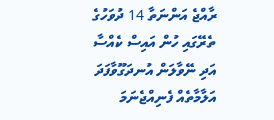ރާއްޖެ އަންނަތާ 14 ދުވަހުގެ ތެރޭގައި ހުން އައިސް ކެއްސާ އަދި ނޭވާލަން އުނދަގޫވާފަދަ އަލާމާތެއް ފެނިއްޖެނަމަ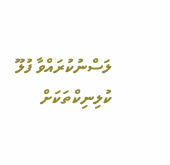ލަސްނުކުރައްވާ ފުލޫ ކުލިނިކްތަކަށް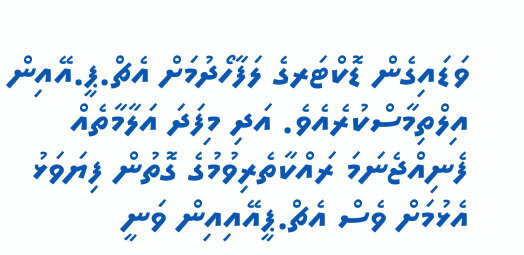ވަޑައިގެން ޑޮކްޓަރގެ ލަފާހޯދުމަށް އެޗް.ޕީ.އޭއިން އިލްތިމާސްކުރެއެވެ. އަދި މިފަދަ އަލާމާތެއް ފެނިއްޖެނަމަ ރައްކާތެރިވުމުގެ ގޮތުން ފިޔަވަޅު އެޅުމަށް ވެސް އެޗް.ޕީއޭއިއިން ވަނީ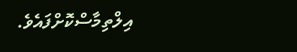އިލްތިމާސްކޮށްފައެވެ.